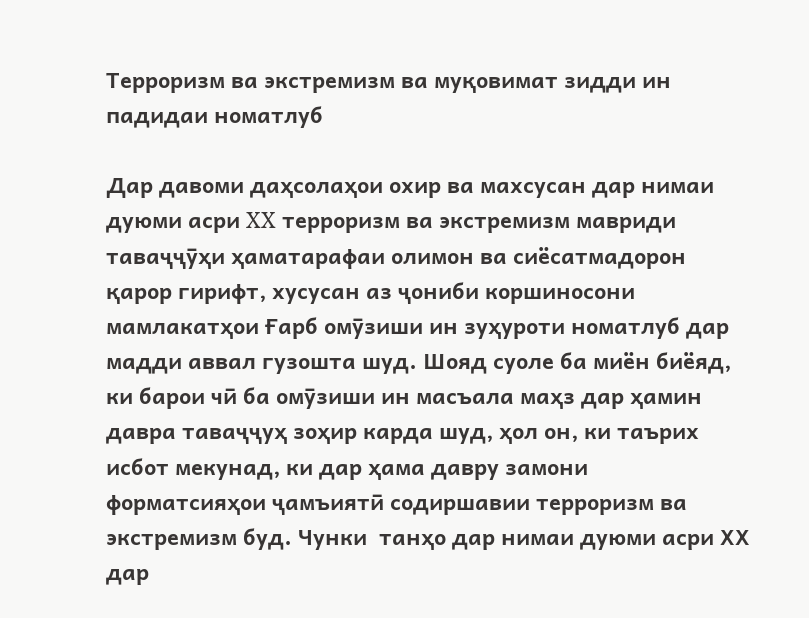Терроризм ва экстремизм ва муқовимат зидди ин падидаи номатлуб

Дар давоми даҳсолаҳои охир ва махсусан дар нимаи дуюми асри XX терроризм ва экстремизм мавриди таваҷҷӯҳи ҳаматарафаи олимон ва сиёсатмадорон қарор гирифт, хусусан аз ҷониби коршиносони мамлакатҳои Ғарб омӯзиши ин зуҳуроти номатлуб дар мадди аввал гузошта шуд. Шояд суоле ба миён биёяд, ки барои чӣ ба омӯзиши ин масъала маҳз дар ҳамин давра таваҷҷуҳ зоҳир карда шуд, ҳол он, ки таърих исбот мекунад, ки дар ҳама давру замони форматсияҳои ҷамъиятӣ содиршавии терроризм ва экстремизм буд. Чунки  танҳо дар нимаи дуюми асри ХХ дар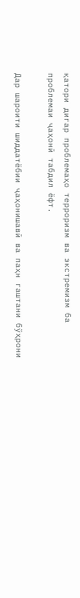қатори дигар проблемаҳо терроризм ва экстремизм ба проблемаи ҷаҳонӣ табдил ёфт.

Дар шароити шиддатёбии ҷаҳонишавӣ ва паҳн гаштани бўҳрони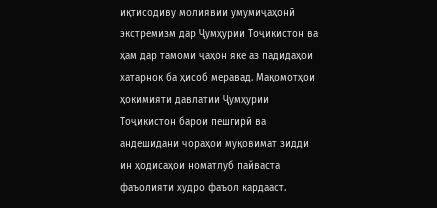иқтисодиву молиявии умумиҷаҳонӣ экстремизм дар Ҷумҳурии Тоҷикистон ва ҳам дар тамоми ҷаҳон яке аз падидаҳои хатарнок ба ҳисоб меравад. Мақомотҳои  ҳокимияти давлатии Ҷумҳурии Тоҷикистон барои пешгирӣ ва андешидани чораҳои муқовимат зидди ин ҳодисаҳои номатлуб пайваста фаъолияти худро фаъол кардааст.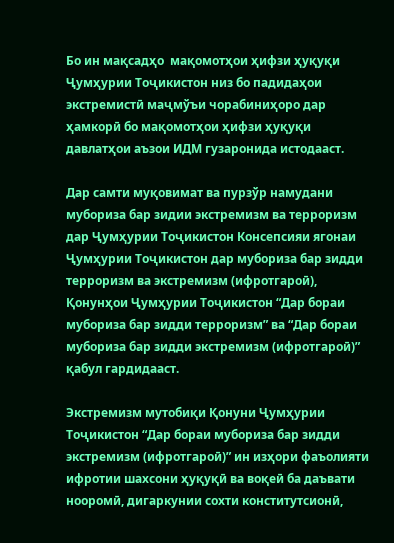Бо ин мақсадҳо  мақомотҳои ҳифзи ҳуқуқи Ҷумҳурии Тоҷикистон низ бо падидаҳои экстремистӣ маҷмўъи чорабиниҳоро дар ҳамкорӣ бо мақомотҳои ҳифзи ҳуқуқи давлатҳои аъзои ИДМ гузаронида истодааст.

Дар самти муқовимат ва пурзўр намудани мубориза бар зидии экстремизм ва терроризм дар Ҷумҳурии Тоҷикистон Консепсияи ягонаи Ҷумҳурии Тоҷикистон дар мубориза бар зидди терроризм ва экстремизм (ифротгароӣ), Қонунҳои Ҷумҳурии Тоҷикистон “Дар бораи мубориза бар зидди терроризм” ва “Дар бораи мубориза бар зидди экстремизм (ифротгароӣ)” қабул гардидааст.

Экстремизм мутобиқи Қонуни Ҷумҳурии Тоҷикистон “Дар бораи мубориза бар зидди экстремизм (ифротгароӣ)” ин изҳори фаъолияти ифротии шахсони ҳуқуқӣ ва воқеӣ ба даъвати нооромӣ, дигаркунии сохти конститутсионӣ,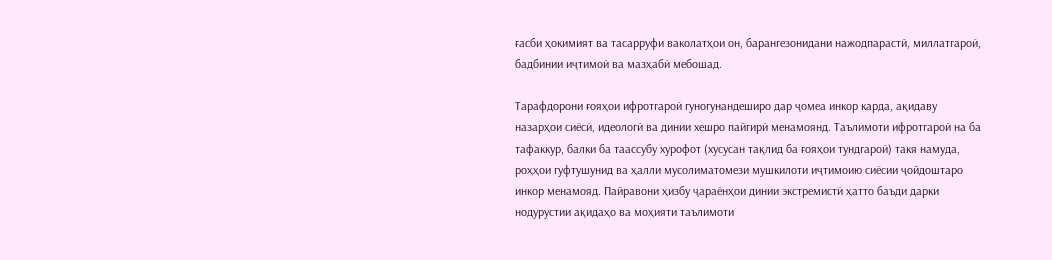ғасби ҳокимият ва тасарруфи ваколатҳои он, барангезонидани нажодпарастӣ, миллатгароӣ, бадбинии иҷтимоӣ ва мазҳабӣ мебошад.

Тарафдорони ғояҳои ифротгароӣ гуногунандеширо дар ҷомеа инкор карда, ақидаву назарҳои сиёсӣ, идеологӣ ва динии хешро пайгирӣ менамоянд. Таълимоти ифротгароӣ на ба тафаккур, балки ба таассубу хурофот (хусусан тақлид ба ғояҳои тундгароӣ) такя намуда, роҳҳои гуфтушунид ва ҳалли мусолиматомези мушкилоти иҷтимоию сиёсии ҷойдоштаро инкор менамояд. Пайравони ҳизбу ҷараёнҳои динии экстремистӣ ҳатто баъди дарки нодурустии ақидаҳо ва моҳияти таълимоти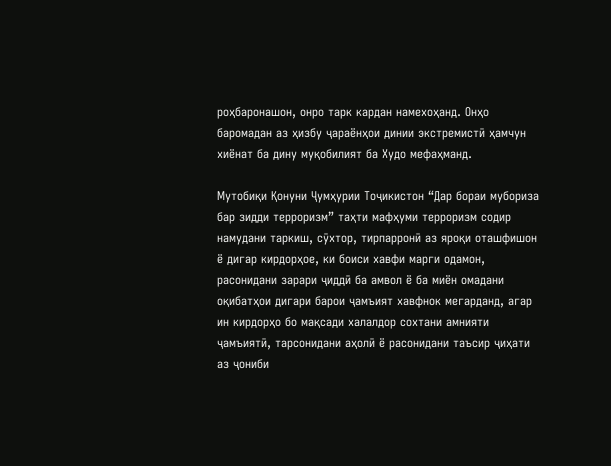роҳбаронашон, онро тарк кардан намехоҳанд. Онҳо баромадан аз ҳизбу ҷараёнҳои динии экстремистӣ ҳамчун хиёнат ба дину муқобилият ба Худо мефаҳманд.

Мутобиқи Қонуни Ҷумҳурии Тоҷикистон “Дар бораи мубориза бар зидди терроризм” таҳти мафҳуми терроризм содир намудани таркиш, сӯхтор, тирпарронӣ аз яроқи оташфишон ё дигар кирдорҳое, ки боиси хавфи марги одамон, расонидани зарари ҷиддӣ ба амвол ё ба миён омадани оқибатҳои дигари барои ҷамъият хавфнок мегарданд, агар ин кирдорҳо бо мақсади халалдор сохтани амнияти ҷамъиятӣ, тарсонидани аҳолӣ ё расонидани таъсир ҷиҳати аз ҷониби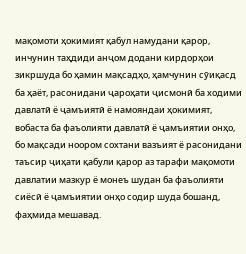мақомоти ҳокимият қабул намудани қарор, инчунин таҳдиди анҷом додани кирдорҳои зикршуда бо ҳамин мақсадҳо, ҳамчунин сӯиқасд ба ҳаёт, расонидани ҷароҳати ҷисмонӣ ба ходими давлатӣ ё ҷамъиятӣ ё намояндаи ҳокимият, вобаста ба фаъолияти давлатӣ ё ҷамъиятии онҳо, бо мақсади ноором сохтани вазъият ё расонидани таъсир ҷиҳати қабули қарор аз тарафи мақомоти давлатии мазкур ё монеъ шудан ба фаъолияти сиёсӣ ё ҷамъиятии онҳо содир шуда бошанд, фаҳмида мешавад.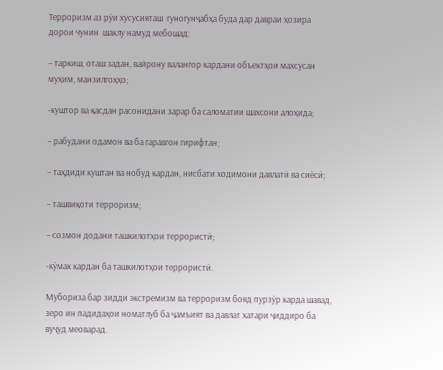Терроризм аз рӯи хусусияташ  гуногунҷабҳа буда дар давраи ҳозира  дорои чунин  шаклу намуд мебошад:

– таркиш, оташ задан, вайрону валангор кардани объектҳои махсусан муҳим, манзилгоҳҳо;

-куштор ва қасдан расонидани зарар ба саломатии шахсони алоҳида;

– рабудани одамон ва ба гаравгон гирифтан;

– таҳдиди куштан ва нобуд кардан, нисбати ходимони давлатӣ ва сиёсӣ;

– ташвиқоти терроризм;

– созмон додани ташкилотҳои террористӣ;

-кӯмак кардан ба ташкилотҳои террористӣ.

Мубориза бар зидди экстремизм ва терроризм бояд пурзӯр карда шавад, зеро ин падидаҳои номатлуб ба ҷамъият ва давлат хатари ҷиддиро ба вуҷуд меоварад.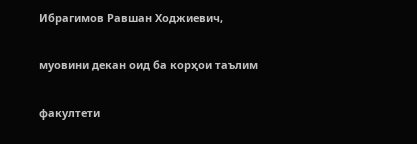Ибрагимов Равшан Ходжиевич,

муовини декан оид ба корҳои таълим

факултети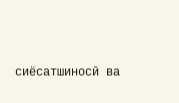сиёсатшиносӣ ва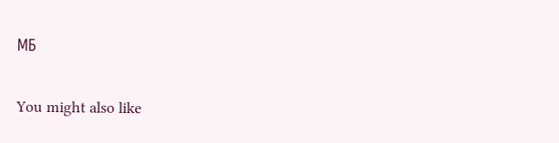МБ

You might also like